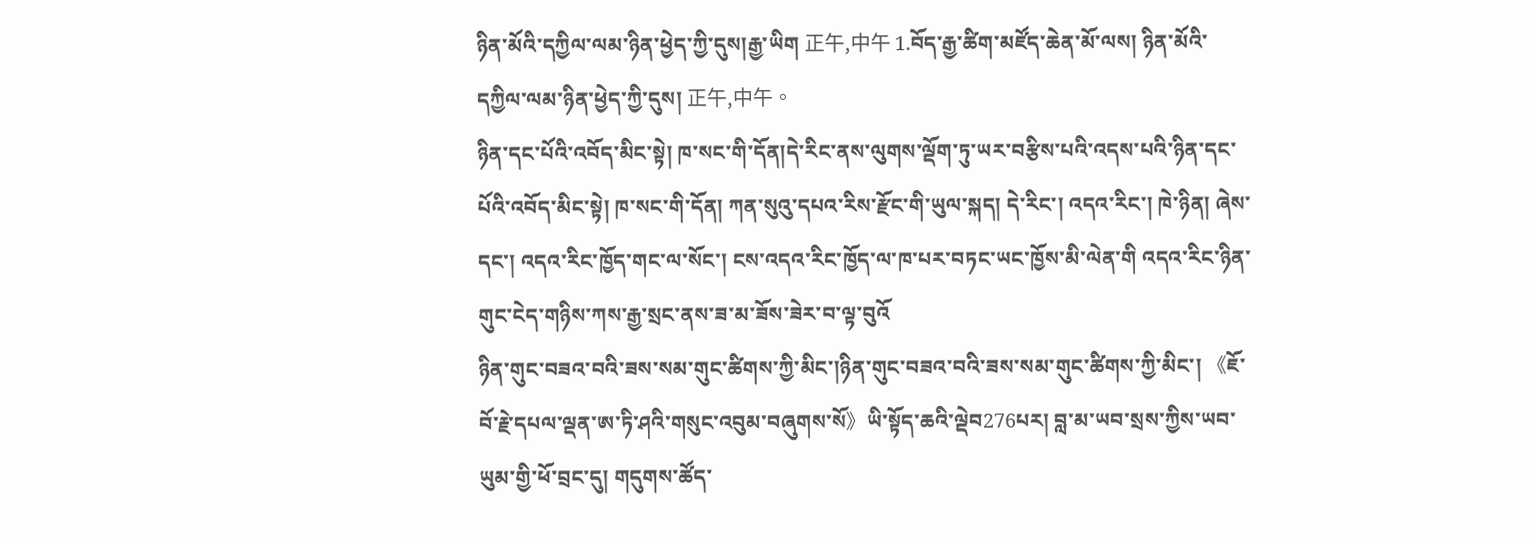ཉིན་མོའི་དཀྱིལ་ལམ་ཉིན་ཕྱེད་ཀྱི་དུས།རྒྱ་ཡིག 正午,中午 1.བོད་རྒྱ་ཚིག་མཛོད་ཆེན་མོ་ལས། ཉིན་མོའི་དཀྱིལ་ལམ་ཉིན་ཕྱེད་ཀྱི་དུས། 正午,中午。
ཉིན་དང་པོའི་འབོད་མིང་སྟེ། ཁ་སང་གི་དོན།དེ་རིང་ནས་ལུགས་ལྡོག་ཏུ་ཡར་བརྩིས་པའི་འདས་པའི་ཉིན་དང་པོའི་འབོད་མིང་སྟེ། ཁ་སང་གི་དོན། ཀན་སུའུ་དཔའ་རིས་རྫོང་གི་ཡུལ་སྐད། དེ་རིང་། འདའ་རིང་། ཁེ་ཉིན། ཞེས་དང་། འདའ་རིང་ཁྱོད་གང་ལ་སོང་། ངས་འདའ་རིང་ཁྱོད་ལ་ཁ་པར་བཏང་ཡང་ཁྱོས་མི་ལེན་གི འདའ་རིང་ཉིན་གུང་ངེད་གཉིས་ཀས་རྒྱ་སྲང་ནས་ཟ་མ་ཟོས་ཟེར་བ་ལྟ་བུའོ
ཉིན་གུང་བཟའ་བའི་ཟས་སམ་གུང་ཚིགས་ཀྱི་མིང་།ཉིན་གུང་བཟའ་བའི་ཟས་སམ་གུང་ཚིགས་ཀྱི་མིང་། 《ཇོ་བོ་རྗེ་དཔལ་ལྡན་ཨ་ཏི་ཤའི་གསུང་འབུམ་བཞུགས་སོ》ཡི་སྟོད་ཆའི་ལྡེབ276པར། བླ་མ་ཡབ་སྲས་ཀྱིས་ཡབ་ཡུམ་གྱི་ཕོ་བྲང་དུ། གདུགས་ཚོད་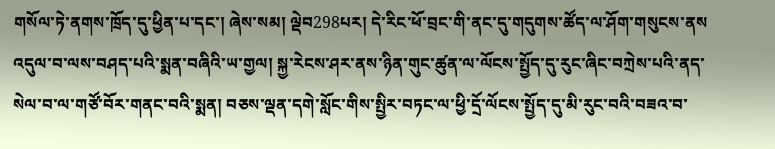གསོལ་ཏེ་ནགས་ཁྲོད་དུ་ཕྱིན་པ་དང་། ཞེས་སམ། ལྡེབ298པར། དེ་རིང་ཕོ་བྲང་གི་ནང་དུ་གདུགས་ཚོད་ལ་ཤོག་གསུངས་ནས
འདུལ་བ་ལས་བཤད་པའི་སྨན་བཞིའི་ཡ་གྱལ། སྐྱ་རེངས་ཤར་ནས་ཉིན་གུང་ཚུན་ལ་ལོངས་སྤྱོད་དུ་རུང་ཞིང་བཀྲེས་པའི་ནད་སེལ་བ་ལ་གཙོ་བོར་གནང་བའི་སྨན། བཅས་ལྡན་དགེ་སློང་གིས་སྤྱིར་བཏང་ལ་ཕྱི་དྲོ་ལོངས་སྤྱོད་དུ་མི་རུང་བའི་བཟའ་བ་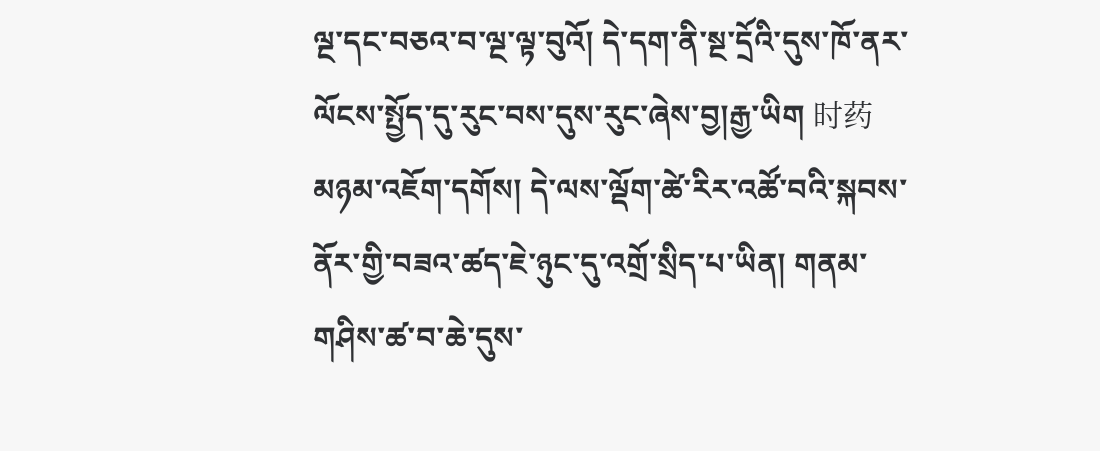ལྔ་དང་བཅའ་བ་ལྔ་ལྟ་བུའོ། དེ་དག་ནི་སྔ་དྲོའི་དུས་ཁོ་ནར་ལོངས་སྤྱོད་དུ་རུང་བས་དུས་རུང་ཞེས་བྱ།རྒྱ་ཡིག 时药
མཉམ་འཇོག་དགོས། དེ་ལས་ལྡོག་ཚེ་རིར་འཚོ་བའི་སྐབས་ནོར་གྱི་བཟའ་ཚད་ཇེ་ཉུང་དུ་འགྲོ་སྲིད་པ་ཡིན། གནམ་གཤིས་ཚ་བ་ཆེ་དུས་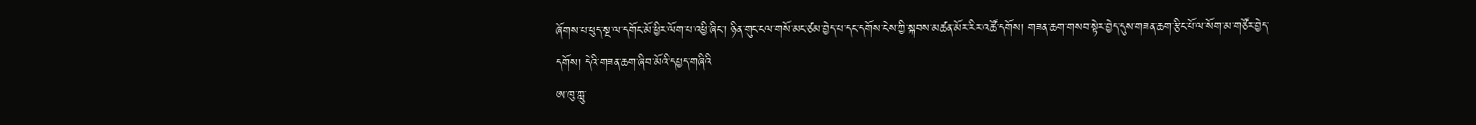ཞོགས་པ་ཕུད་སྔ་ལ་དགོང་མོ་ཕྱིར་ལོག་པ་འཕྱི་ཞིང་། ཉིན་གུང་ངལ་གསོ་མང་ཙམ་བྱེད་པ་དང་དགོས་ངེས་ཀྱི་སྐབས་མཚན་མོར་རིར་འཚོ་དགོས། གཟན་ཆག་གསབ་སྟེར་བྱེད་དུས་གཟན་ཆག་རྩིང་པོ་ལ་སོག་མ་གཙོར་བྱེད་དགོས། དེའི་གཟན་ཆག་ཞིབ་མོའི་དཔྱད་གཞིའི
ཨ་ཁུ་ཀླུ་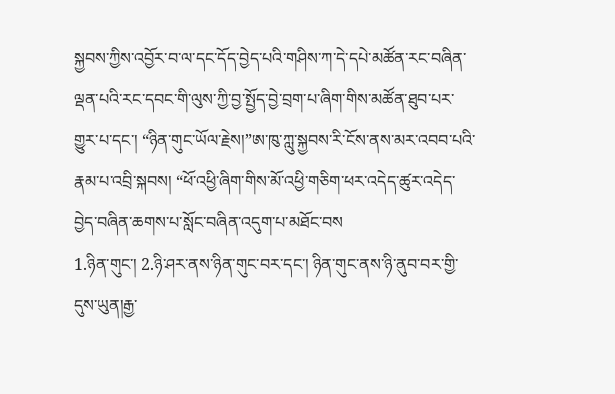སྐྱབས་ཀྱིས་འབྱོར་བ་ལ་དང་དོད་བྱེད་པའི་གཤིས་ཀ་དེ་དཔེ་མཚོན་རང་བཞིན་ལྡན་པའི་རང་དབང་གི་ལུས་ཀྱི་བྱ་སྤྱོད་བྱེ་བྲག་པ་ཞིག་གིས་མཚོན་ཐུབ་པར་གྱུར་པ་དང་། “ཉིན་གུང་ཡོལ་རྗེས།”ཨ་ཁུ་ཀླུ་སྐྱབས་རི་ངོས་ནས་མར་འབབ་པའི་རྣམ་པ་འབྲི་སྐབས། “ཕོ་འཕྱི་ཞིག་གིས་མོ་འཕྱི་གཅིག་ཕར་འདེད་ཚུར་འདེད་བྱེད་བཞིན་ཆགས་པ་སློང་བཞིན་འདུག་པ་མཐོང་བས
1.ཉིན་གུང་། 2.ཉི་ཤར་ནས་ཉིན་གུང་བར་དང་། ཉིན་གུང་ནས་ཉི་ནུབ་བར་གྱི་དུས་ཡུན།རྒྱ་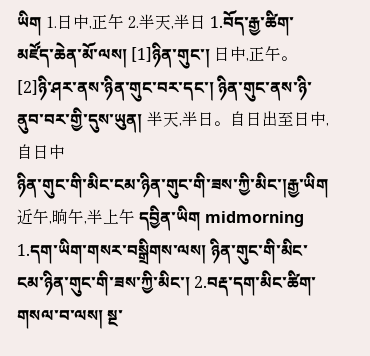ཡིག 1.日中,正午 2.半天,半日 1.བོད་རྒྱ་ཚིག་མཛོད་ཆེན་མོ་ལས། [1]ཉིན་གུང་། 日中,正午。[2]ཉི་ཤར་ནས་ཉིན་གུང་བར་དང་། ཉིན་གུང་ནས་ཉི་ནུབ་བར་གྱི་དུས་ཡུན། 半天,半日。自日出至日中,自日中
ཉིན་གུང་གི་མིང་ངམ་ཉིན་གུང་གི་ཟས་ཀྱི་མིང་།རྒྱ་ཡིག 近午,晌午,半上午 དབྱིན་ཡིག midmorning 1.དག་ཡིག་གསར་བསྒྲིགས་ལས། ཉིན་གུང་གི་མིང་ངམ་ཉིན་གུང་གི་ཟས་ཀྱི་མིང་། 2.བརྡ་དག་མིང་ཚིག་གསལ་བ་ལས། སྔ་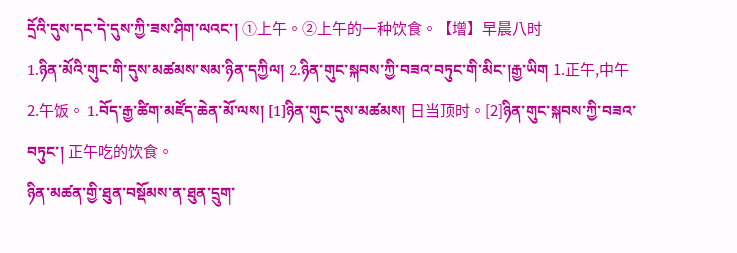དྲོའི་དུས་དང་དེ་དུས་ཀྱི་ཟས་ཤིག་ལའང་། ①上午。②上午的一种饮食。【增】早晨八时
1.ཉིན་མོའི་གུང་གི་དུས་མཚམས་སམ་ཉིན་དཀྱིལ། 2.ཉིན་གུང་སྐབས་ཀྱི་བཟའ་བཏུང་གི་མིང་།རྒྱ་ཡིག 1.正午,中午 2.午饭。 1.བོད་རྒྱ་ཚིག་མཛོད་ཆེན་མོ་ལས། [1]ཉིན་གུང་དུས་མཚམས། 日当顶时。[2]ཉིན་གུང་སྐབས་ཀྱི་བཟའ་བཏུང་། 正午吃的饮食。
ཉིན་མཚན་གྱི་ཐུན་བསྡོམས་ན་ཐུན་དྲུག་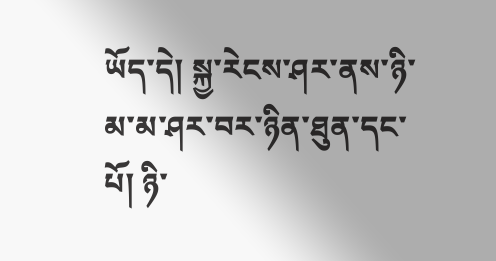ཡོད་དེ། སྐྱ་རེངས་ཤར་ནས་ཉི་མ་མ་ཤར་བར་ཉིན་ཐུན་དང་པོ། ཉི་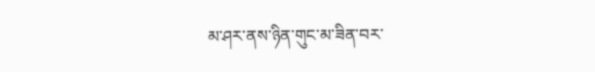མ་ཤར་ནས་ཉིན་གུང་མ་ཟིན་བར་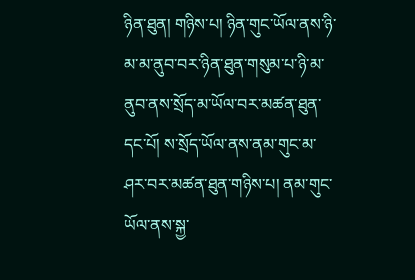ཉིན་ཐུན། གཉིས་པ། ཉིན་གུང་ཡོལ་ནས་ཉི་མ་མ་ནུབ་བར་ཉིན་ཐུན་གསུམ་པ་ཉི་མ་ནུབ་ནས་སྲོད་མ་ཡོལ་བར་མཚན་ཐུན་དང་པོ། ས་སྲོད་ཡོལ་ནས་ནམ་གུང་མ་ཤར་བར་མཚན་ཐུན་གཉིས་པ། ནམ་གུང་ཡོལ་ནས་སྐྱ་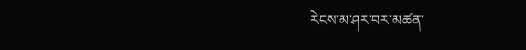རེངས་མ་ཤར་བར་མཚན་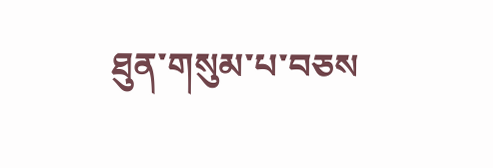ཐུན་གསུམ་པ་བཅས